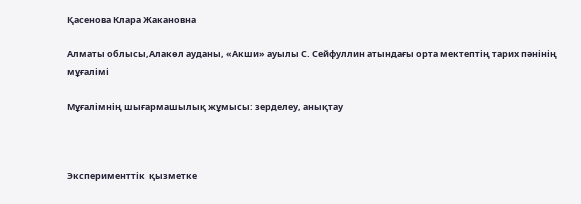Қасенова Клара Жакановна

Алматы облысы,Алакөл ауданы, «Акши» ауылы С. Сейфуллин атындағы орта мектептің тарих пәнінің мұғалімі

Мұғалімнің шығармашылық жұмысы: зерделеу, анықтау



Эксперименттік  қызметке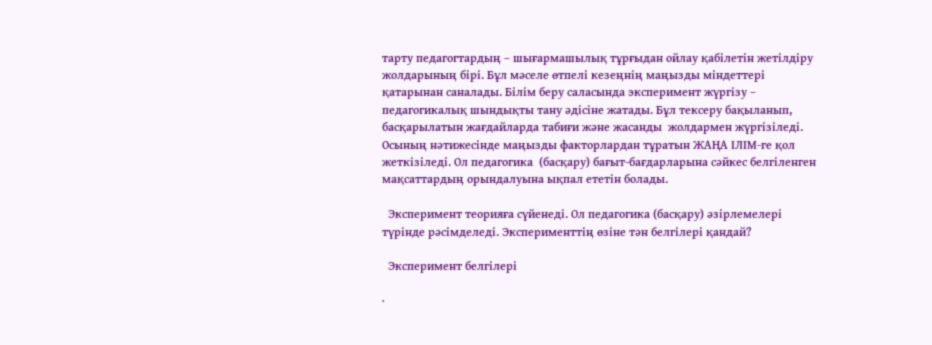тарту педагогтардың – шығармашылық тұрғыдан ойлау қабілетін жетілдіру жолдарының бірі. Бұл мәселе өтпелі кезеңнің маңызды міндеттері қатарынан саналады. Білім беру саласында эксперимент жүргізу – педагогикалық шындықты тану әдісіне жатады. Бұл тексеру бақыланып, басқарылатын жағдайларда табиғи және жасанды  жолдармен жүргізіледі. Осының нәтижесінде маңызды факторлардан тұратын ЖАҢА ІЛІМ-ге қол жеткізіледі. Ол педагогика  (басқару) бағыт-бағдарларына сәйкес белгіленген мақсаттардың орындалуына ықпал ететін болады.

  Эксперимент теорияға сүйенеді. Ол педагогика (басқару) әзірлемелері түрінде рәсімделеді. Эксперименттің өзіне тән белгілері қандай?

  Эксперимент белгілері

·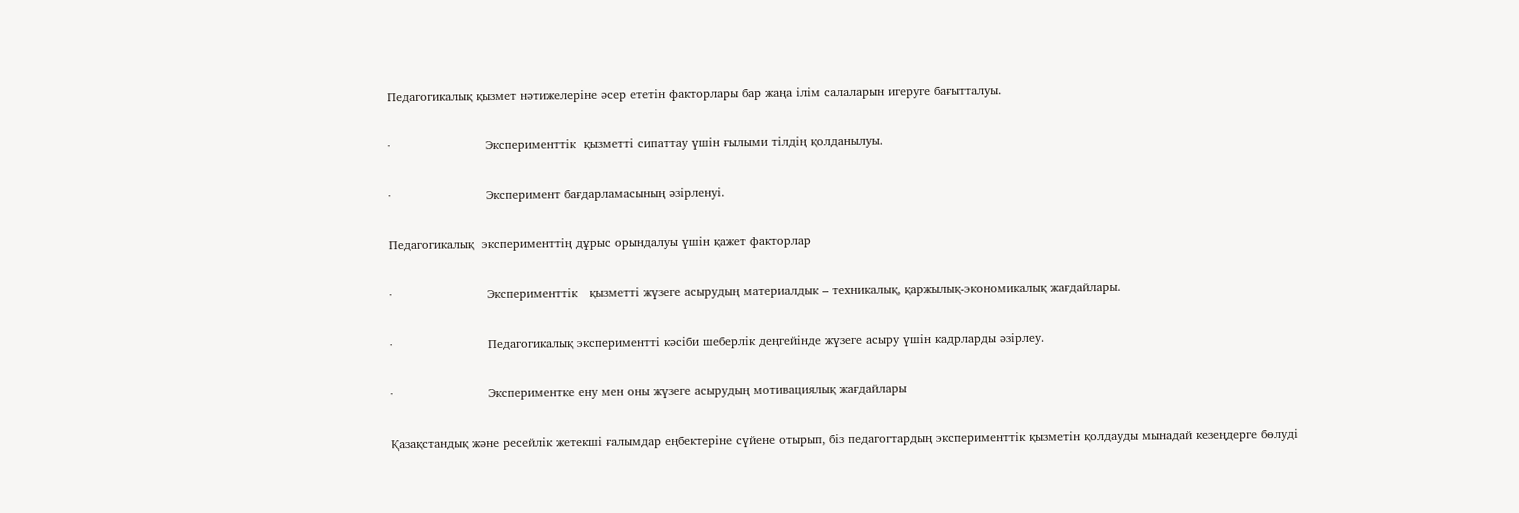Педагогикалық қызмет нәтижелеріне әсер ететін факторлары бар жаңа ілім салаларын игеруге бағытталуы.

·                        Эксперименттік  қызметті сипаттау үшін ғылыми тілдің қолданылуы.

·                        Эксперимент бағдарламасының әзірленуі.

Педагогикалық  эксперименттің дұрыс орындалуы үшін қажет факторлар

·                        Эксперименттік   қызметті жүзеге асырудың материалдык – техникалық, қаржылық-экономикалық жағдайлары.

·                        Педагогикалық экспериментті кәсіби шеберлік деңгейінде жүзеге асыру үшін кадрларды әзірлеу.

·                        Экспериментке ену мен оны жүзеге асырудың мотивациялық жағдайлары

Қазақстандық және ресейлік жетекші ғалымдар еңбектеріне сүйене отырып, біз педагогтардың эксперименттік қызметін қолдауды мынадай кезеңдерге бөлуді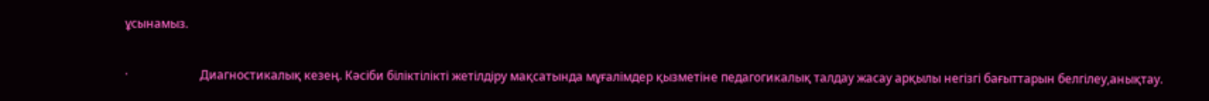ұсынамыз.

·                        Диагностикалық кезең. Кәсіби біліктілікті жетілдіру мақсатында мұғалімдер қызметіне педагогикалық талдау жасау арқылы негізгі бағыттарын белгілеу,анықтау.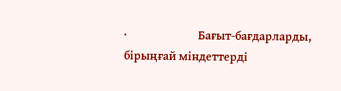·                        Бағыт-бағдарларды, бірыңғай міндеттерді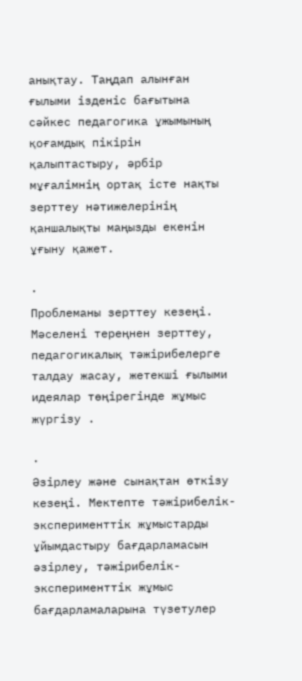анықтау. Таңдап алынған ғылыми ізденіс бағытына сәйкес педагогика ұжымының қоғамдық пікірін қалыптастыру, әрбір мұғалімнің ортақ істе нақты зерттеу нәтижелерінің қаншалықты маңызды екенін ұғыну қажет.

·                        Проблеманы зерттеу кезеңі. Мәселені тереңнен зерттеу, педагогикалық тәжірибелерге талдау жасау, жетекші ғылыми идеялар төңірегінде жұмыс жүргізу .

·                        Әзірлеу және сынақтан өткізу кезеңі. Мектепте тәжірибелік-эксперименттік жұмыстарды ұйымдастыру бағдарламасын әзірлеу, тәжірибелік-эксперименттік жұмыс бағдарламаларына түзетулер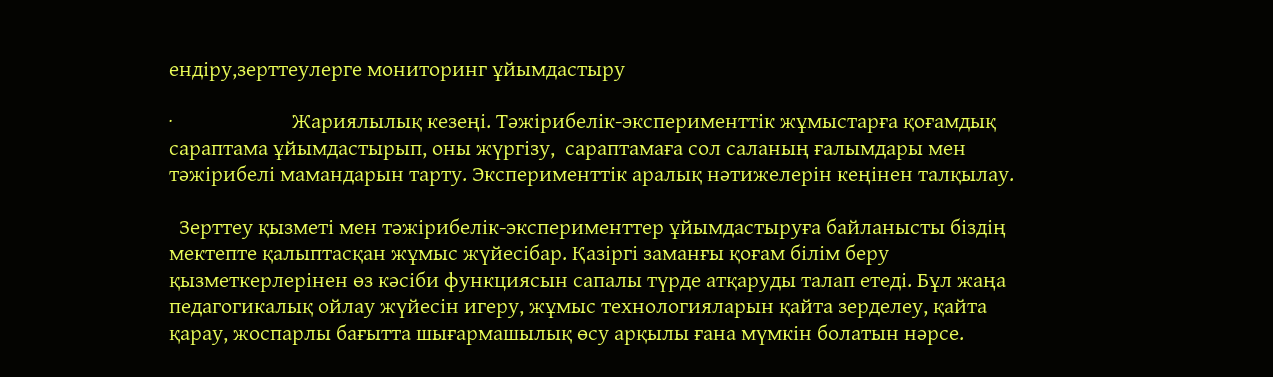ендіру,зерттеулерге мониторинг ұйымдастыру

·                        Жариялылық кезеңі. Тәжірибелік-эксперименттік жұмыстарға қоғамдық сараптама ұйымдастырып, оны жүргізу,  сараптамаға сол саланың ғалымдары мен тәжірибелі мамандарын тарту. Эксперименттік аралық нәтижелерін кеңінен талқылау.

  Зерттеу қызметі мен тәжірибелік-эксперименттер ұйымдастыруға байланысты біздің мектепте қалыптасқан жұмыс жүйесібар. Қазіргі заманғы қоғам білім беру қызметкерлерінен өз кәсіби функциясын сапалы түрде атқаруды талап етеді. Бұл жаңа педагогикалық ойлау жүйесін игеру, жұмыс технологияларын қайта зерделеу, қайта қарау, жоспарлы бағытта шығармашылық өсу арқылы ғана мүмкін болатын нәрсе.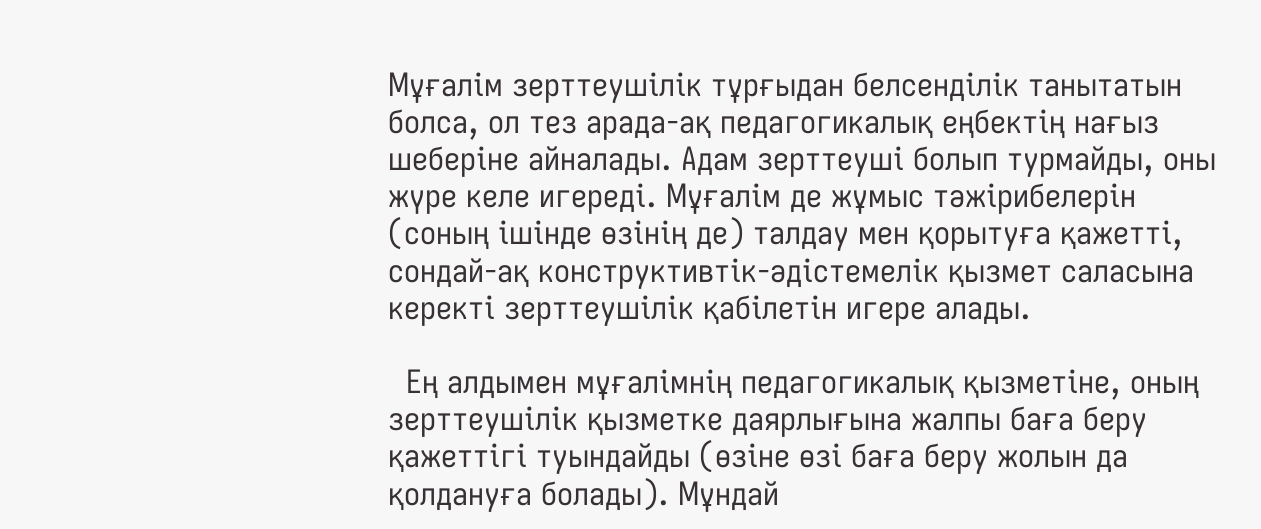Мұғалім зерттеушілік тұрғыдан белсенділік танытатын болса, ол тез арада-ақ педагогикалық еңбектің нағыз шеберіне айналады. Адам зерттеуші болып турмайды, оны жүре келе игереді. Мұғалім де жұмыс тәжірибелерін (соның ішінде өзінің де) талдау мен қорытуға қажетті, сондай-ақ конструктивтік-әдістемелік қызмет саласына керекті зерттеушілік қабілетін игере алады.

  Ең алдымен мұғалімнің педагогикалық қызметіне, оның зерттеушілік қызметке даярлығына жалпы баға беру қажеттігі туындайды (өзіне өзі баға беру жолын да қолдануға болады). Мұндай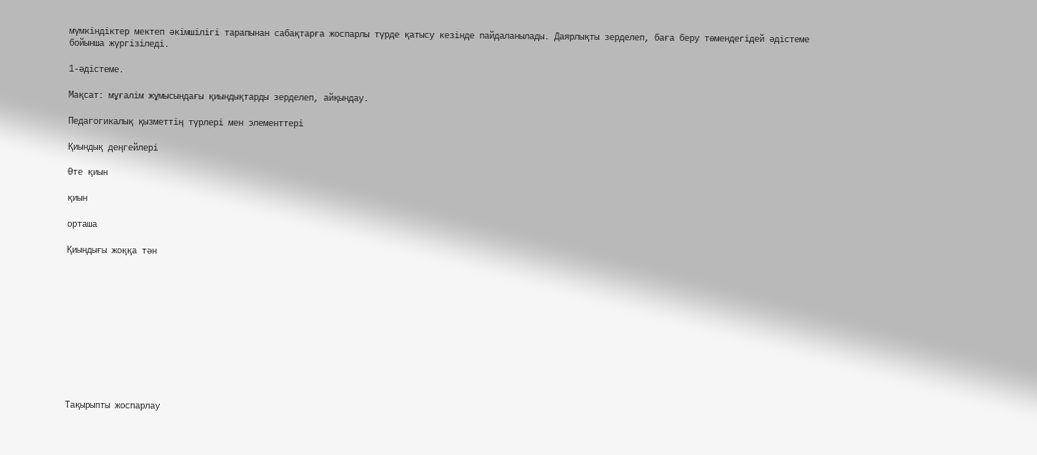мүмкіндіктер мектеп әкімшілігі тарапынан сабақтарға жоспарлы түрде қатысу кезінде пайдаланылады. Даярлықты зерделеп, баға беру төмендегідей әдістеме бойынша жүргізіледі.

1-әдістеме.

Мақсат: мұғалім жұмысындағы қиындықтарды зерделеп, айқындау.

Педагогикалық қызметтің түрлері мен элементтері

Қиындық деңгейлері

Өте қиын

қиын

орташа

Қиындығы жоққа тән











Тақырыпты жоспарлау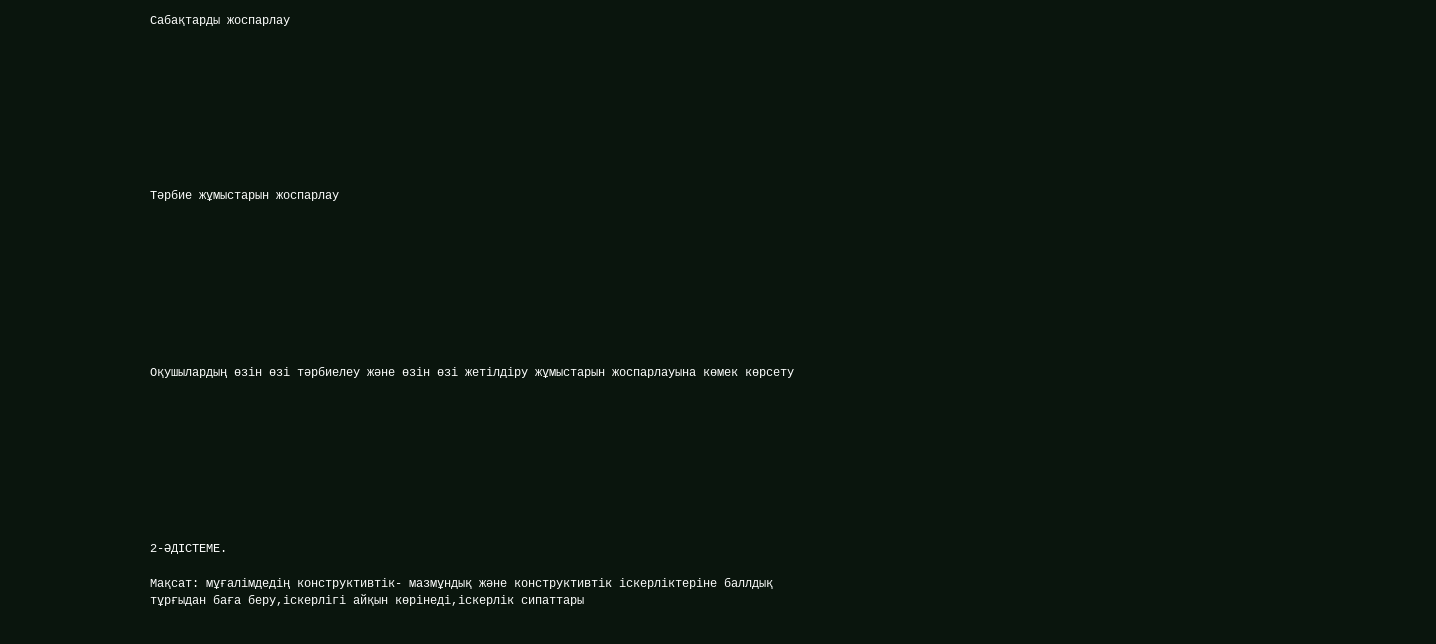Сабақтарды жоспарлау









Тәрбие жұмыстарын жоспарлау









Оқушылардың өзін өзі тәрбиелеу және өзін өзі жетілдіру жұмыстарын жоспарлауына көмек көрсету









2-ӘДІСТЕМЕ.

Мақсат: мұғалімдедің конструктивтік- мазмұндық және конструктивтік іскерліктеріне баллдық тұрғыдан баға беру,іскерлігі айқын көрінеді,іскерлік сипаттары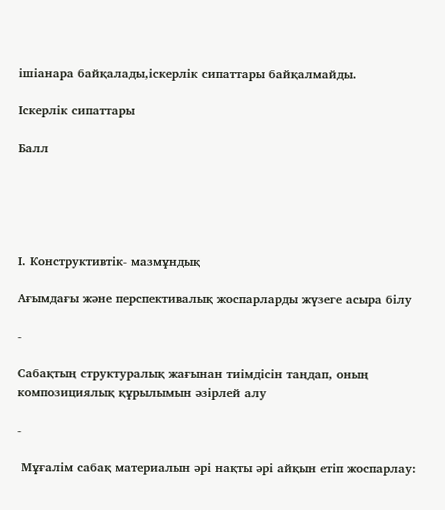ішіанара байқалады,іскерлік сипаттары байқалмайды.

Іскерлік сипаттары

Балл





І. Конструктивтік- мазмұндық

Ағымдағы және перспективалық жоспарларды жүзеге асыра білу

-

Сабақтың структуралық жағынан тиімдісін таңдап, оның композициялық құрылымын әзірлей алу

-

 Мұғалім сабақ материалын әрі нақты әрі айқын етіп жоспарлау: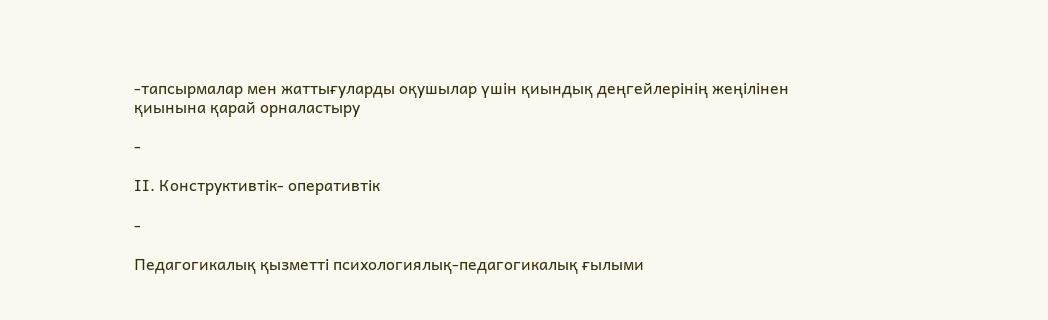-тапсырмалар мен жаттығуларды оқушылар үшін қиындық деңгейлерінің жеңілінен қиынына қарай орналастыру

-

ІІ. Конструктивтік- оперативтік

-

Педагогикалық қызметті психологиялық-педагогикалық ғылыми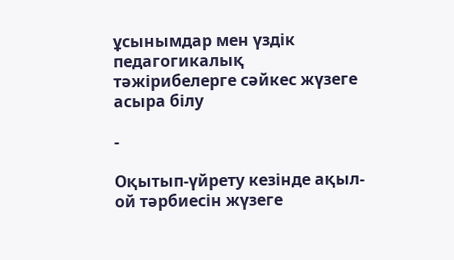ұсынымдар мен үздік педагогикалық тәжірибелерге сәйкес жүзеге асыра білу

-

Оқытып-үйрету кезінде ақыл-ой тәрбиесін жүзеге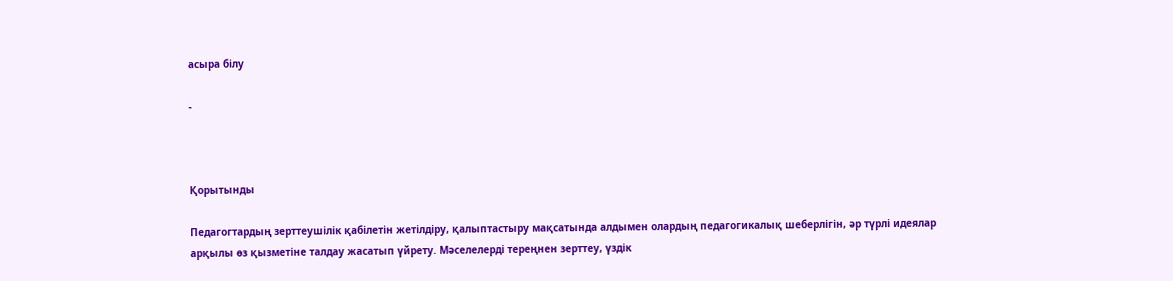асыра білу

-



Қорытынды

Педагогтардың зерттеушілік қабілетін жетілдіру, қалыптастыру мақсатында алдымен олардың педагогикалық шеберлігін, әр түрлі идеялар арқылы өз қызметіне талдау жасатып үйрету. Мәселелерді тереңнен зерттеу, үздік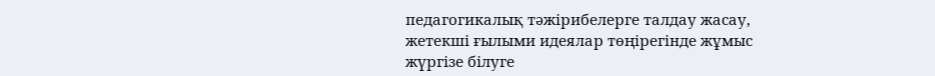педагогикалық тәжірибелерге талдау жасау, жетекші ғылыми идеялар төңірегінде жұмыс жүргізе білуге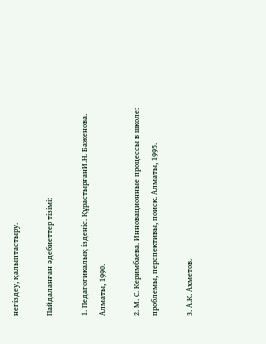негіздеу, қалыптастыру.

Пайдаланған әдебиеттер тізімі:

1. Педагогикалық ізденіс. ҚұрастырғанИ.Н. Баженова. Алматы, 1990.

2. М. С. Керимбаева. Инновационные процессы в школе: проблемы, перспективы, поиск. Алматы, 1995.

3. А.К. Ахметов.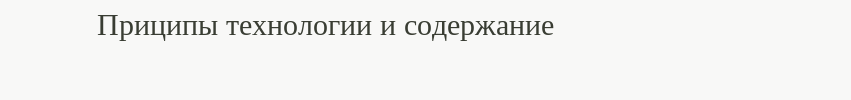Приципы технологии и содержание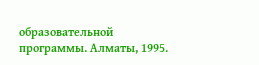образовательной программы. Алматы, 1995.